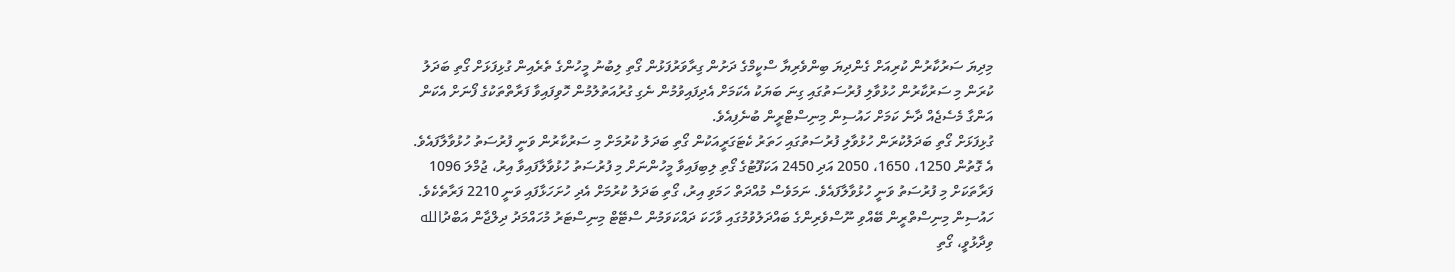މިދިޔަ ސަރުކާރުން ކުރިއަށް ގެންދިޔަ ބިންވެރިޔާ ސްކީމްގެ ދަށުން ގިރާވަރުފަޅުން ގޯތި ލިބުނު މީހުންގެ ތެރެއިން ގުޅިފަޅަށް ގޯތި ބަދަލު ކުރަން މި ސަރުކާރުން ހުޅުވާލި ފުރުސަތުގައި ގިނަ ބަޔަކު އެކަމަށް އެދިފައިވުމުން ނެގި ގުރުއަތުލުމުން ހޮވިފައިވާ ފަރާތްތަކުގެ ފޯނަށް އެކަން އަންގާ މެސެޖެއް ދާނެ ކަމަށް ހައުސިން މިނިސްޓްރީން ބުނެފިއެވެ.
ގުޅިފަޅަށް ގޯތި ބަދަލުކުރަން ހުޅުވާލި ފުރުސަތުގައި ހަތަރު ކެޓަގަރީއަކުން ގޯތި ބަދަލު ކުރުމަށް މި ސަރުކާރުން ވަނީ ފުރުސަތު ހުޅުވާލާފައެވެ. އެ ގޮތުން 1250، 1650، 2050 އަދި 2450 އަކަފޫޓުގެ ގޯތި ލިބިފައިވާ މީހުންނަށް މި ފުރުސަތު ހުޅުވާލާފައިވާ އިރު، ޖުމްލަ 1096 ފަރާތަކަށް މި ފުރުސަތު ވަނީ ހުޅުވާލާފައެވެ. ނަމަވެސް މުއްދަތް ހަމަވި އިރު، ގޯތި ބަދަލު ކުރުމަށް އެދި ހުށަހަޅާފައި ވަނީ 2210 ފަރާތެކެވެ.
ހައުސިން މިނިސްތްރީން ބޭއްވި ނޫސްވެރިންގެ ބައްދަލުވުމުގައި ވާހަކަ ދައްކަވަމުން ސްޓޭޓް މިނިސްޓަރު މުހައްމަދު ދިލްޖާން އަބްދުالله ވިދާޅުވީ، ގޯތި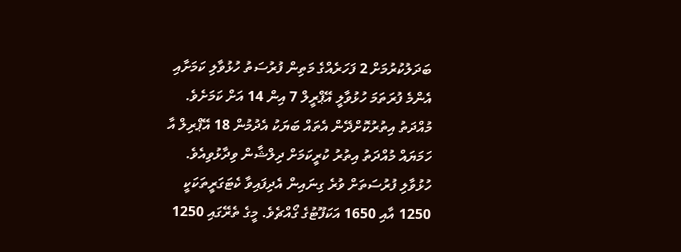ބަދަލުކުރުމަށް 2 ފަހަރެއްގެ މަތިން ފުރުސަތު ހުޅުވާލި ކަމަށާއި އެންމެ ފުރަތަމަ ހުޅުވާލީ އޭޕްރީލް 7 އިން 14 އަށް ކަމަށެވެ. މުއްދަތު އިތުރުކޮށްދޭން އެތައް ބަޔަކު އެދުމުން 18 އޭޕްރިލް އާ ހަމަޔައް މުއްދަތު އިތުރު ކުރީކަމަށް ދިލްޝާން ވިދާޅުވިއެވެ.
ހުޅުވާލި ފުރުސަތަށް ވުރެ ގިނައިން އެދިފައިވާ ކެޓަގަރީތަކަކީ 1250 އާއި 1650 އަކަފޫޓުގެ ގޯއްޗެވެ. މީގެ ތެރޭގައި 1250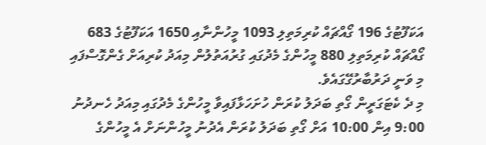އަކަފޫޓުގެ 196 ގޯއްޗައް ކުރިމަތިލި 1093 މީހުންނާއި 1650 އަކަފޫޓުގެ 683 ގޯއްޗައް ކުރިމަތިލި 880 މީހުންގެ މެދުގައި ގުރުއަތުލުން މިއަދު ކުރިއަށް ގެންގޮސްފައި މި ވަނީ ދަރުބާރުގޭގައެވެ.
މި ދެ ކެޓަގަރީން ގޯތި ބަދަލު ކުރަން ހުށަހަޅާފައިވާ މީހުންގެ މެދުގައި މިއަދު ހެނދުނު 9:00 އިން 10:00 އަށް ގޯތި ބަދަލު ކުރަން އެދުނު މީހުންނަށް އެ މީހުންގެ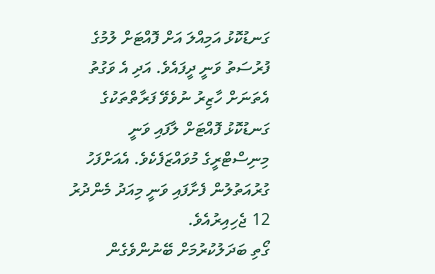ގަނޑުކޮޅު އަމިއްލަ އަށް ފޮއްޓަށް ލުމުގެ ފުރުސަތު ވަނީ ދީފައެވެ. އަދި އެ ވަގުތު އެތަނަށް ހާޒިރު ނުވެވޭ ފަރާތްތަކުގެ ގަނޑުކޮޅު ފޮއްޓަށް ލާފައި ވަނީ މިނިސްޓްރީގެ މުވައްޒަފެކެވެ. އެއަށްފަހު ގުރުއަތުލުން ފެށާފައި ވަނީ މިއަދު މެންދުރު 12 ޖެހިއިރުއެވެ.
ގޯތި ބަދަލުކުރުމަށް ބޭނުންވެގެން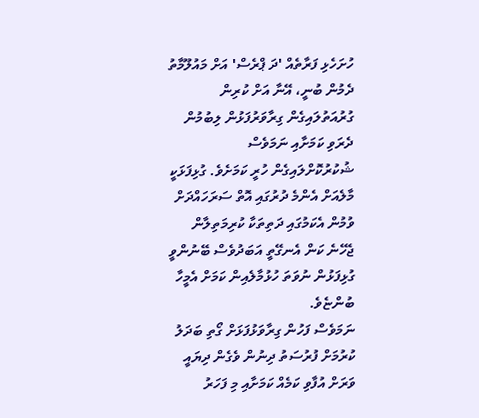ހުށަހެޅި ފަރާތެއް 'ދަ ޕްރެސް' އަށް މައުލޫމާތު ދެމުން ބުނީ، އޭނާ އަށް ކުރިން ގުރުއަތުލައިގެން ގިރާވަރުފަޅުން ލިބުމުން ދެރަވި ކަމަށާއި ނަމަވެސް ޝުކުރުކޮށްލައިގެން ހުރީ ކަމަށެވެ. ގުޅިފަޅަކީ މާލެއަށް އެންމެ ދުރުގައި އޮތް ސަރަހައްދަށް ވުމުން އެކަމުގައި ދަތިތަކާ ކުރިމަތިލާން ޖެހޭނެ ކަން އެނގޭތީ އަބަދުވެސް ބޭނުންވީ ގުޅިފަޅުން ނުވަތަ ހުޅުމާލެއިން ކަމަށް އެމީހާ ބުންޏެވެ.
ނަމަވެސް ފަހުން ގިރާވަޅުފަޅަށް ގޯތި ބަދަލު ކުރުމަށް ފުރުސަތު ދިނުން ވެގެން ދިޔައީ ވަރަށް އުފާވި ކަމެއް ކަމަށާއި މި ފަހަރު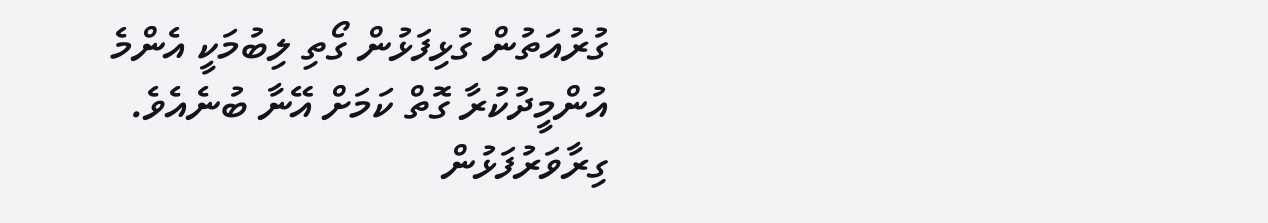ގުރުއަތުން ގުޅިފަޅުން ގޯތި ލިބުމަކީ އެންމެ އުންމީދުކުރާ ގޮތް ކަމަށް އޭނާ ބުނެއެވެ.
ގިރާވަރުފަޅުން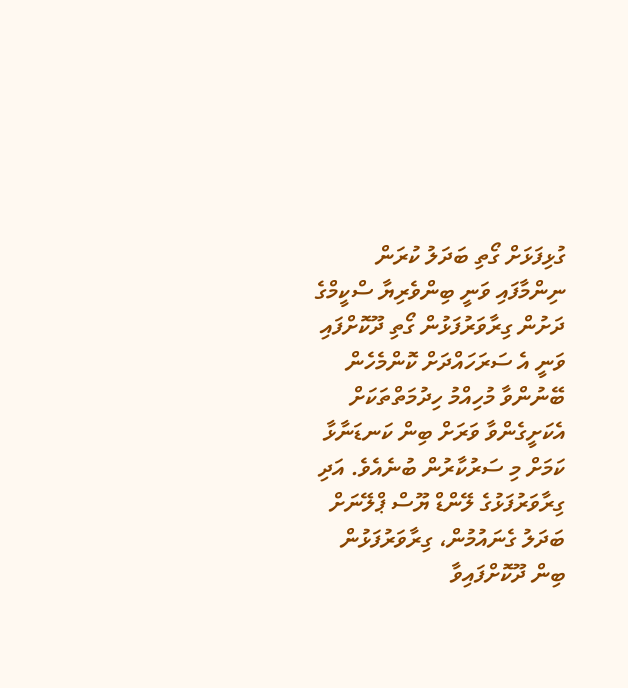ގުޅިފަޅަށް ގޯތި ބަދަލު ކުރަން ނިންމާފައި ވަނީ ބިންވެރިޔާ ސްކީމްގެ ދަށުން ގިރާވަރުފަޅުން ގޯތި ދޫކޮށްފައި ވަނީ އެ ސަރަހައްދަށް ކޮންމެހެން ބޭނުންވާ މުހިއްމު ހިދުމަތްތަކަށް އެކަށީގެންވާ ވަރަށް ބިން ކަނޑަނާޅާ ކަމަށް މި ސަރުކާރުން ބުނެއެވެ. އަދި ގިރާވަރުފަޅުގެ ލޭންޑް ޔޫސް ޕްލޭނަށް ބަދަލު ގެނައުމުން، ގިރާވަރުފަޅުން ބިން ދޫކޮށްފައިވާ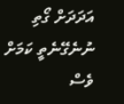އަދަދަށް ގޯތި ނުނެގޭނެތީ ކަމަށް ވެސް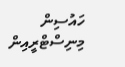ހައުސިން މިނިސްޓްރީއިން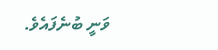ވަނީ ބުނެފައެވެ.